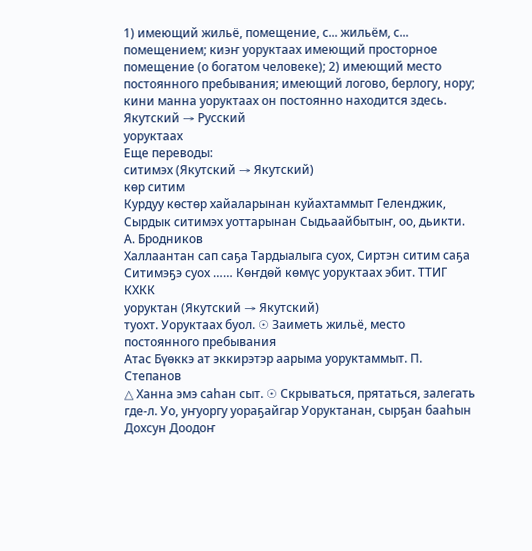1) имеющий жильё, помещение, с... жильём, с... помещением; киэҥ уоруктаах имеющий просторное помещение (о богатом человеке); 2) имеющий место постоянного пребывания; имеющий логово, берлогу, нору; кини манна уоруктаах он постоянно находится здесь.
Якутский → Русский
уоруктаах
Еще переводы:
ситимэх (Якутский → Якутский)
көр ситим
Курдуу көстөр хайаларынан куйахтаммыт Геленджик, Сырдык ситимэх уоттарынан Сыдьаайбытыҥ, оо, дьикти. А. Бродников
Халлаантан сап саҕа Тардыалыга суох, Сиртэн ситим саҕа Ситимэҕэ суох …… Көҥдөй көмүс уоруктаах эбит. ТТИГ КХКК
уоруктан (Якутский → Якутский)
туохт. Уоруктаах буол. ☉ Заиметь жильё, место постоянного пребывания
Атас Бүөккэ ат эккирэтэр аарыма уоруктаммыт. П. Степанов
△ Ханна эмэ саһан сыт. ☉ Скрываться, прятаться, залегать где-л. Уо, уҥуоргу уораҕайгар Уоруктанан, сырҕан бааһын Дохсун Доодоҥ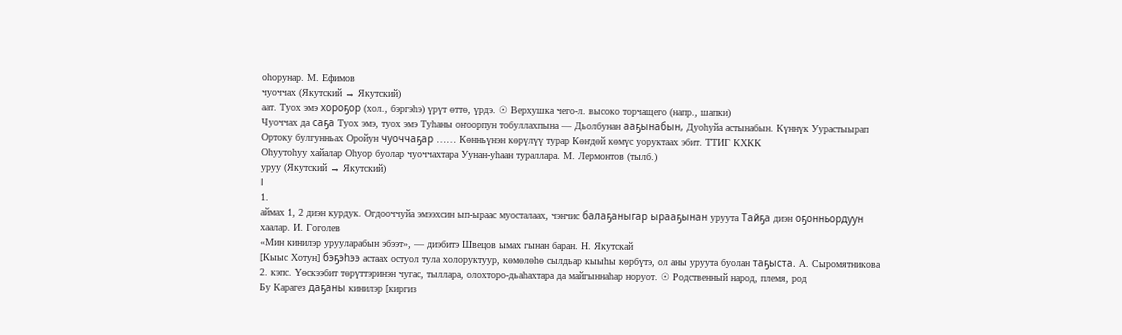оһорунар. М. Ефимов
чуоччах (Якутский → Якутский)
аат. Туох эмэ хороҕор (хол., бэргэһэ) үрүт өттө, үрдэ. ☉ Верхушка чего-л. высоко торчащего (напр., шапки)
Чуоччах да саҕа Туох эмэ, туох эмэ Туһаны оҥоорпун тобуллахпына — Дьолбунан ааҕынабын, Дуоһуйа астынабын. Күннүк Уурастыырап
Ортоку булгунньах Оройун чуоччаҕар …… Көнньүнэн көрүлүү турар Көҥдөй көмүс уоруктаах эбит. ТТИГ КХКК
Оһуутоһуу хайалар Оһуор буолар чуоччахтара Уунан-уһаан тураллара. М. Лермонтов (тылб.)
уруу (Якутский → Якутский)
I
1.
аймах 1, 2 диэн курдук. Огдооччуйа эмээхсин ып-ыраас муосталаах, чэнчис балаҕаныгар ырааҕынан уруута Тайҕа диэн оҕонньордуун хаалар. И. Гоголев
«Мин кинилэр урууларабын эбээт», — диэбитэ Швецов ымах гынан баран. Н. Якутскай
[Кыыс Хотун] бэҕэһээ астаах остуол тула холоруктуур, көмөлөһө сылдьар кыыһы көрбүтэ, ол аны уруута буолан таҕыста. А. Сыромятникова
2. кэпс. Үөскээбит төрүттэринэн чугас, тыллара, олохторо-дьаһахтара да майгыннаһар норуот. ☉ Родственный народ, племя, род
Бу Карагез даҕаны кинилэр [киргиз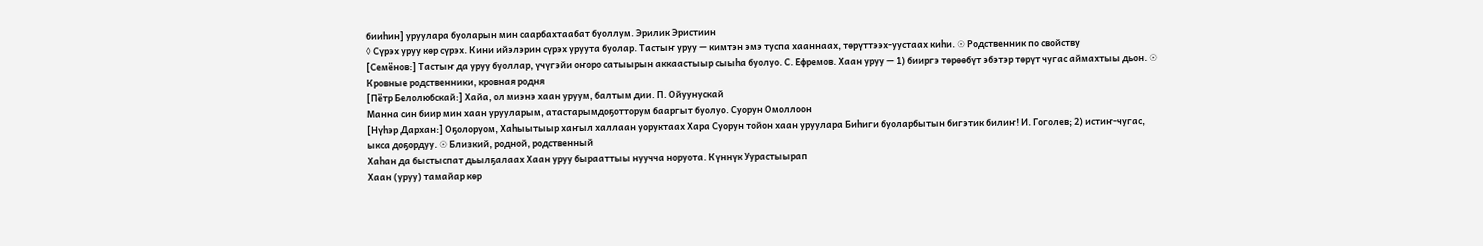бииһин] уруулара буоларын мин саарбахтаабат буоллум. Эрилик Эристиин
◊ Сүрэх уруу көр сүрэх. Кини ийэлэрин сүрэх уруута буолар. Тастыҥ уруу — кимтэн эмэ туспа хааннаах, төрүттээх-уустаах киһи. ☉ Родственник по свойству
[Семёнов:] Тастыҥ да уруу буоллар, үчүгэйи оҥоро сатыырын аккаастыыр сыыһа буолуо. С. Ефремов. Хаан уруу — 1) бииргэ төрөөбүт эбэтэр төрүт чугас аймахтыы дьон. ☉ Кровные родственники, кровная родня
[Пётр Белолюбскай:] Хайа, ол миэнэ хаан уруум, балтым дии. П. Ойуунускай
Манна син биир мин хаан урууларым, атастарымдоҕотторум бааргыт буолуо. Суорун Омоллоон
[Нүһэр Дархан:] Оҕолоруом, Хаһыытыыр хаҥыл халлаан уоруктаах Хара Суорун тойон хаан уруулара Биһиги буоларбытын бигэтик билиҥ! И. Гоголев; 2) истиҥ-чугас, ыкса доҕордуу. ☉ Близкий, родной, родственный
Хаһан да быстыспат дьылҕалаах Хаан уруу бырааттыы нуучча норуота. Күннүк Уурастыырап
Хаан (уруу) тамайар көр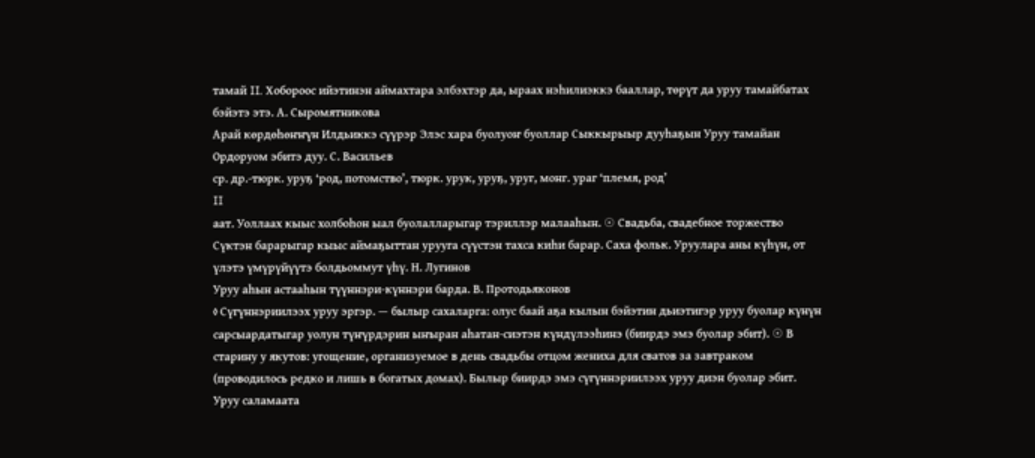тамай II. Хобороос ийэтинэн аймахтара элбэхтэр да, ыраах нэһилиэккэ бааллар, төрүт да уруу тамайбатах бэйэтэ этэ. А. Сыромятникова
Арай көрдөһөҥҥүн Илдьиккэ сүүрэр Элэс хара буолуоҥ буоллар Сыккырыыр дууһаҕын Уруу тамайан Ордоруом эбитэ дуу. С. Васильев
ср. др.-тюрк. уруҕ ‘род, потомство’, тюрк. урук, уруҕ, уруг, монг. ураг ‘племя, род’
II
аат. Уоллаах кыыс холбоһон ыал буолалларыгар тэриллэр малааһын. ☉ Свадьба, свадебное торжество
Сүктэн барарыгар кыыс аймаҕыттан урууга сүүстэн тахса киһи барар. Саха фольк. Уруулара аны күһүн, от үлэтэ үмүрүйүүтэ болдьоммут үһү. Н. Лугинов
Уруу аһын астааһын түүннэри-күннэри барда. В. Протодьяконов
◊ Сүгүннэриилээх уруу эргэр. — былыр сахаларга: олус баай аҕа кылын бэйэтин дьиэтигэр уруу буолар күнүн сарсыардатыгар уолун түҥүрдэрин ыҥыран аһатан-сиэтэн күндүлээһинэ (биирдэ эмэ буолар эбит). ☉ В старину у якутов: угощение, организуемое в день свадьбы отцом жениха для сватов за завтраком (проводилось редко и лишь в богатых домах). Былыр биирдэ эмэ сүгүннэриилээх уруу диэн буолар эбит. Уруу саламаата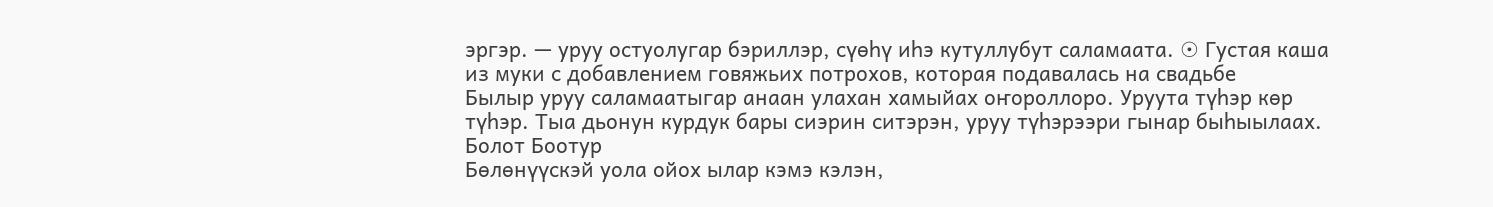эргэр. — уруу остуолугар бэриллэр, сүөһү иһэ кутуллубут саламаата. ☉ Густая каша из муки с добавлением говяжьих потрохов, которая подавалась на свадьбе
Былыр уруу саламаатыгар анаан улахан хамыйах оҥороллоро. Уруута түһэр көр түһэр. Тыа дьонун курдук бары сиэрин ситэрэн, уруу түһэрээри гынар быһыылаах. Болот Боотур
Бөлөнүүскэй уола ойох ылар кэмэ кэлэн,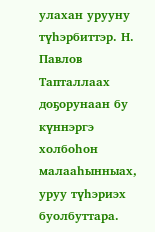улахан урууну түһэрбиттэр. Н. Павлов
Тапталлаах доҕорунаан бу күннэргэ холбоһон малааһынныах, уруу түһэриэх буолбуттара.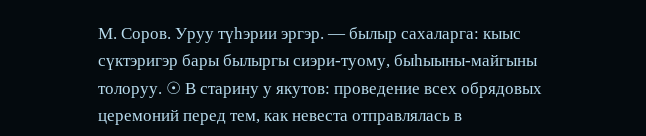М. Соров. Уруу түһэрии эргэр. — былыр сахаларга: кыыс сүктэригэр бары былыргы сиэри-туому, быһыыны-майгыны толоруу. ☉ В старину у якутов: проведение всех обрядовых церемоний перед тем, как невеста отправлялась в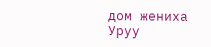дом жениха
Уруу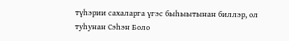түһэрии сахаларга үгэс быһыытынан биллэр, ол туһунан Сэһэн Боло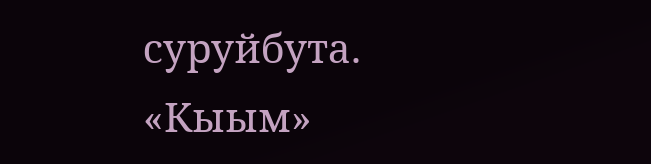суруйбута. «Кыым»